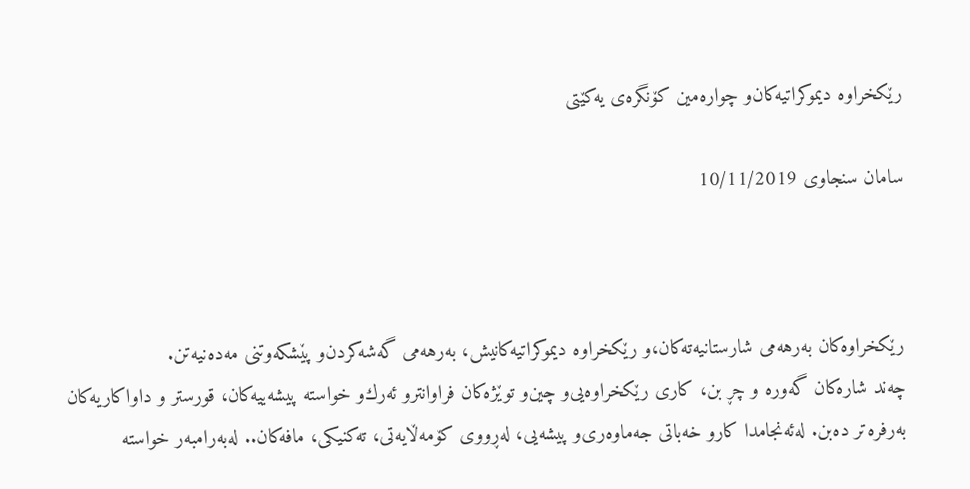رێكخراوه‌ دیموكراتیه‌كان‌و چواره‌مین كۆنگره‌ی یه‌كێتی

سامان سنجاوی 10/11/2019



رێكخراوه‌كان به‌رهه‌می شارستانیه‌ته‌كان،‌و رێكخراوه‌ دیموكراتیه‌كانیش، به‌رهه‌می گه‌شه‌كردن‌و پێشكه‌وتنی مه‌ده‌نیه‌تن.
چه‌ند شاره‌كان گه‌وره‌ و چڕ بن، كاری رێكخراوه‌یی‌و چین‌و توێژه‌كان فراوانترو ئه‌رك‌و خواسته‌ پیشه‌ییه‌كان، قورستر و داواكاریه‌كان به‌رفره‌تر ده‌بن. له‌ئه‌نجامدا كارو خه‌باتی جه‌ماوه‌ری‌و پیشه‌یی، له‌ڕووی كۆمه‌ڵایه‌تی، ته‌كنیكی، مافه‌كان.. له‌به‌رامبه‌ر خواسته‌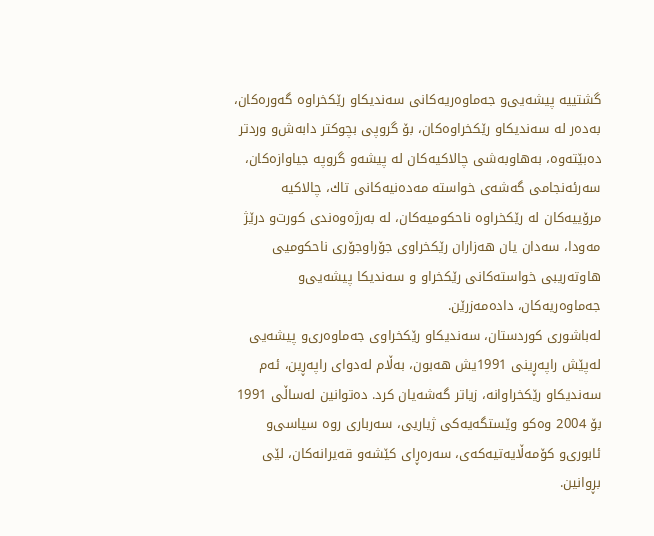گشتییه‌ پیشه‌یی‌و جه‌ماوه‌ریه‌كانی سه‌ندیكاو رێكخراوه‌ گه‌وره‌كان، به‌ده‌ر له‌ سه‌ندیكاو رێكخراوه‌كان، بۆ گروپی بچوكتر دابه‌ش‌و وردتر ده‌بێته‌وه‌، به‌هاوبه‌شی چالاكیه‌كان له‌ پیشه‌‌و گروپه‌ جیاوازه‌كان، سه‌رئه‌نجامی گه‌شه‌ی خواسته‌ مه‌ده‌نیه‌كانی تاك، چالاكیه‌ مرۆییه‌كان له‌ رێكخراوه‌ ناحكومیه‌كان، له‌ به‌رژه‌وه‌ندی كورت‌و درێژ مه‌ودا، سه‌دان یان هه‌زاران رێكخراوی جۆراوجۆری ناحكومیی هاوته‌ریبی خواسته‌كانی رێكخراو و سه‌ندیكا پیشه‌یی‌و جه‌ماوه‌ریه‌كان، داده‌مه‌زرێن.
له‌باشوری كوردستان، سه‌ندیكاو رێكخراوی جه‌ماوه‌ری‌و پیشه‌یی له‌پێش راپه‌ڕینی 1991یش هه‌بون، به‌ڵام له‌دوای راپه‌ڕین، ئه‌م سه‌ندیكاو رێكخراوانه‌، زیاتر گه‌شه‌یان كرد. ده‌توانین له‌ساڵی 1991 بۆ 2004 وه‌كو وێستگه‌یه‌كی ژیاریی، سه‌رباری روه‌ سیاسی‌و ئابوری‌و كۆمه‌ڵایه‌تیه‌كه‌ی، سه‌ره‌ڕای كێشه‌و قه‌یرانه‌كان، لێی بڕوانین.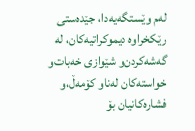له‌م وێستگه‌یه‌دا، جێده‌ستی رێكخراوه‌ دیموكراتیه‌كان، له‌ گه‌شه‌كردن‌و شێوازی خه‌بات‌و خواسته‌كان له‌ناو كۆمه‌ڵ،‌و فشاره‌كانیان بۆ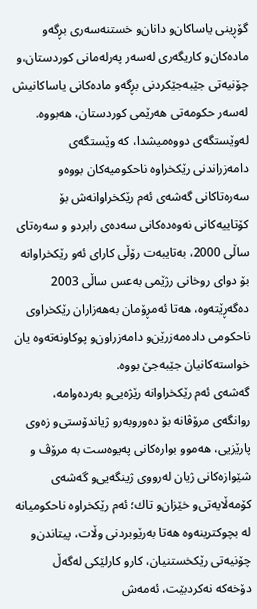گۆڕینی یاساكان‌و دانان‌و خستنه‌سه‌ری بڕگه‌و ماده‌كان‌و كاریگه‌ری له‌سه‌ر په‌رله‌مانی كوردستان،‌و چۆنیه‌تی جێبه‌جێكردنی بڕگه‌و ماده‌كانی یاساكانیش له‌سه‌ر حكومه‌تی هه‌رێمی كوردستان، هه‌بووه‌.
له‌وێستگه‌ی دووه‌میشدا، كه‌ وێستگه‌ی دامه‌زراندنی رێكخراوه‌ ناحكومیه‌كان بووه‌‌و سه‌ره‌تاكانی گه‌شه‌ی ئه‌م رێكخراوانه‌ش بۆ كۆتاییه‌كانی نه‌وه‌ده‌كانی سه‌ده‌ی رابردو ‌و سه‌ره‌تای ساڵی 2000، به‌تایبه‌ت رۆڵی كارای ئه‌و رێكخراوانه‌ بۆ دوای روخانی رژێمی به‌عس ساڵی 2003 ده‌گه‌ڕێته‌وه‌، هه‌تا ئه‌مڕۆمان به‌هه‌زاران رێكخراوی ناحكومی داده‌مه‌زرێن‌و دامه‌زراون‌و پوكاونه‌ته‌وه‌ یان خواسته‌كانیان جێبه‌جێ‌ بووه‌.
گه‌شه‌ی ئه‌م رێكخراوانه‌ رێژه‌یی‌و به‌رده‌وامه‌، روانگه‌ی مرۆڤانه‌ بۆ ده‌وروبه‌رو ژیاندۆستی‌و زه‌وی پارێزیی، هه‌موو بواره‌كانی په‌یوه‌ست به‌ مرۆڤ و شێوازه‌كانی ژیان له‌رووی ژینگه‌یی‌و گه‌شه‌ی كۆمه‌ڵایه‌تی‌و خێزان‌و تاك؛ ئه‌م رێكخراوه‌ ناحكومیانه‌ له‌ بچوكترینه‌وه‌ هه‌تا به‌رێوبردنی وڵات، پیتاندن‌و چۆنیه‌تی رێكخستنیان، كارو كارلێكی له‌گه‌ڵ دۆخه‌كه‌ نه‌كردبێت، ئه‌مه‌ش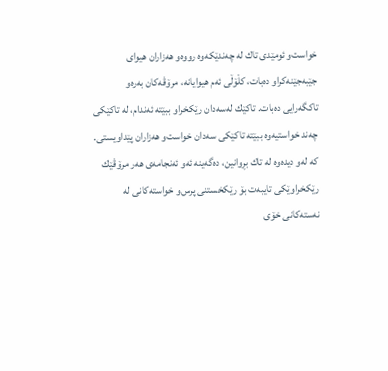خواست‌و ئومێدی تاك له‌ چه‌ندێكه‌وه‌ رووه‌و هه‌زاران هیوای جێبه‌جێنه‌كراو ده‌بات، كڵۆڵی ئه‌م هیوایانه‌، مرۆڤه‌كان به‌ره‌و تاكگه‌رایی ده‌بات. تاكێك له‌سه‌دان رێكخراو ببێته‌ ئه‌ندام، له‌ تاكێكی چه‌ند خواستیه‌وه‌ ببێته‌ تاكێكی سه‌دان خواست‌و هه‌زاران پێداویستی. كه‌ له‌و دیده‌وه‌ له‌ تاك بڕوانین، ده‌گه‌ینه‌ ئه‌و ئه‌نجامه‌ی هه‌ر مرۆڤێك رێكخراوێكی تایبه‌ت بۆ رێكخستنی پرس‌و خواسته‌كانی له‌ نه‌سته‌كانی خۆی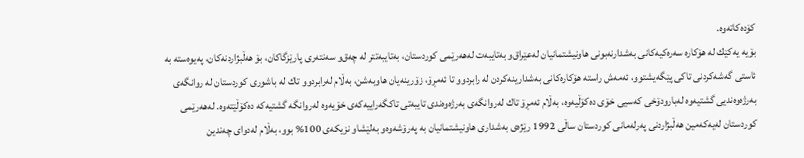كۆده‌كاته‌وه‌.
بۆیه‌ یه‌كێك له‌ هۆكاره‌ سه‌ره‌كیه‌كانی به‌شدارنه‌بونی هاونیشتمانیان له‌عێراق‌و به‌تایبه‌ت له‌هه‌رێمی كوردستان، به‌تایبه‌تتر له‌ چه‌ق‌و سه‌نته‌ری پارێزگاكان، بۆ هه‌ڵبژاردنه‌كان، په‌یوه‌سته‌ به‌ ئاستی گه‌شه‌كردنی تاكی پێگه‌یشتوو، ئه‌مه‌ش راسته‌ هۆكاره‌كانی به‌شدارینه‌كردن له‌ رابردوو تا ئه‌مڕۆ، زۆرینه‌یان هاوبه‌شن، به‌ڵام له‌رابردوو تاك له‌ باشوری كوردستان له‌ روانگه‌ی به‌رژه‌وه‌ندیی گشتیه‌وه‌ له‌بارودۆخی كه‌سیی خۆی ده‌كۆڵیه‌وه‌، به‌ڵام ئه‌مڕۆ تاك له‌روانگه‌ی به‌رژه‌وه‌ندی تایبه‌تی تاكگه‌راییه‌كه‌ی خۆیه‌وه‌ له‌روانگه‌ گشتیه‌كه‌ ده‌كۆڵێته‌وه‌. له‌هه‌رێمی كوردستان له‌یه‌كه‌مین هه‌ڵبژاردنی په‌رله‌مانی كوردستان ساڵی 1992 رێژه‌ی به‌شداری هاونیشتمانیان به‌ په‌رۆشه‌وه‌و به‌لێشاو نزیكه‌ی 100% بوو، به‌ڵام له‌دوای چه‌ندین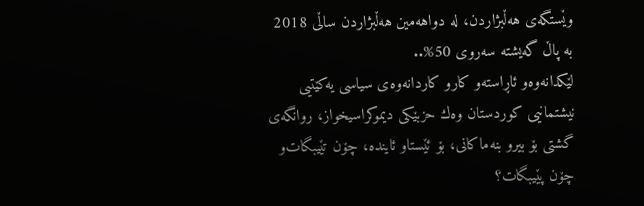وێستگه‌ی هه‌ڵبژاردن، له‌ دواهه‌مین هه‌ڵبژاردن ساڵی 2018 به‌ پاڵ گه‌یشته ‌سه‌روی 50%..
لێكدانه‌وه‌و ئاڕاسته‌و كارو كاردانه‌وه‌ی سیاسی یه‌كێتیی نیشتمانیی كوردستان وه‌ك حزبێكی دیموكراسیخواز، روانگه‌ی گشتی بۆ بیرو بنه‌ماكانی، بۆ ئێستاو ئاینده‌، چۆن تێیبگات‌و چۆن پێیبگات؟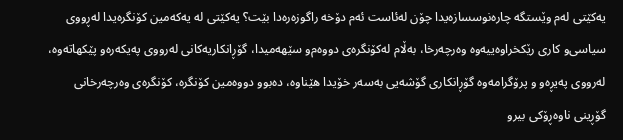یه‌كێتی له‌م وێستگه‌ چاره‌نوسسازه‌یدا چۆن له‌ئاست ئه‌م دۆخه‌ راگوزه‌ره‌دا بێت؟ یه‌كێتی له‌ یه‌كه‌مین كۆنگره‌یدا له‌ڕووی سیاسی‌و كاری رێكخراوه‌ییه‌وه‌ وه‌رچه‌رخا، به‌ڵام له‌كۆنگره‌ی دووه‌م‌و سێهه‌میدا، گۆڕانكاریه‌كانی له‌رووی په‌یكه‌ره‌و پێكهاته‌وه‌، له‌رووی په‌یڕه‌و و پرۆگرامه‌وه‌ گۆڕانكاری گۆشه‌یی به‌سه‌ر خۆیدا هێناوه‌، ده‌بوو دووه‌مین كۆنگره‌، كۆنگره‌ی وه‌رچه‌رخانی گۆڕینی ناوه‌ڕۆكی بیرو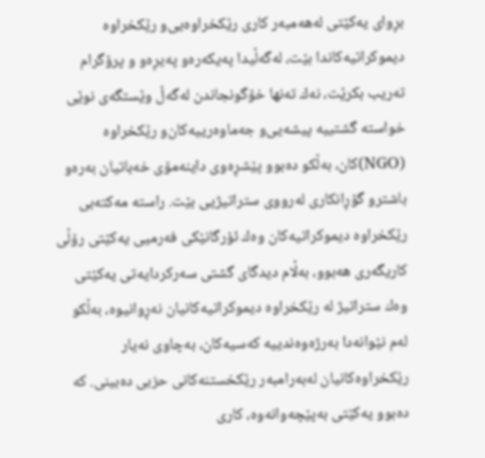بڕوای یه‌كێتی له‌هه‌مبه‌ر كاری رێكخراوه‌یی‌و رێكخراوه‌ دیموكراتیه‌كاندا بێت، له‌گه‌ڵیدا په‌یكه‌ره‌و په‌یڕه‌و و پرۆگرام ته‌ریب بكرێت، نه‌ك ته‌نها خۆگونجاندن له‌گه‌ڵ وێستگه‌ی نوێی خواسته‌ گشتییه‌ پیشه‌یی‌و جه‌ماوه‌رییه‌كان‌و رێكخراوه‌ (NGO)كان، به‌ڵكو ده‌بوو پێشڕه‌وی داینه‌مۆی خه‌باتیان به‌ره‌و باشترو گۆڕانكاری له‌رووی ستراتیژیی بێت. راسته‌ مه‌كته‌بی رێكخراوه‌ دیموكراتیه‌كان وه‌ك ئۆرگانێكی فه‌رمیی یه‌كێتی رۆڵی كاریگه‌ری هه‌بوو، به‌ڵام دیدگای گشتی سه‌ركردایه‌تی یه‌كێتی وه‌ك ستراتیژ له‌ رێكخراوه‌ دیموكراتیه‌كانیان نه‌ڕوانیوه‌، به‌ڵكو له‌م نێوانه‌دا به‌رژه‌وه‌ندییه‌ كه‌سیه‌كان، به‌چاوی نه‌یار رێكخراوه‌كانیان له‌به‌رامبه‌ر رێكخستنه‌كانی حزبی ده‌بینی. كه‌ ده‌بوو یه‌كێتی به‌پێچه‌وانه‌وه‌، كاری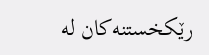رێكخستنه‌كان له‌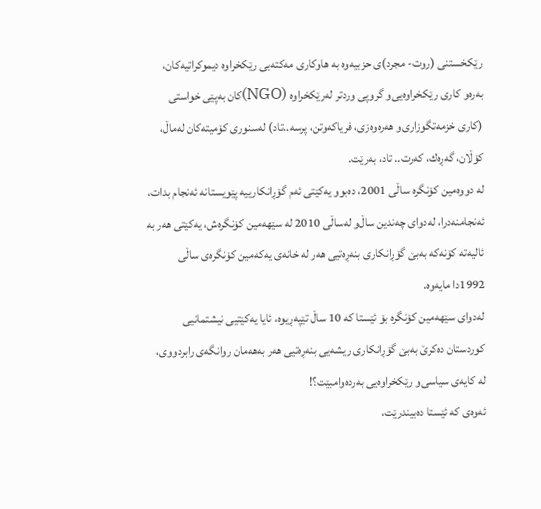رێكخستنی (روت- مجرد)ی حزبیه‌وه‌ به‌ هاوكاری مه‌كته‌بی رێكخراوه‌ دیموكراتیه‌كان، به‌ره‌و كاری رێكخراوه‌یی‌و گروپی وردتر له‌رێكخراوه‌ (NGO)كان به‌پێی خواستی (كاری خزمه‌تگوزاری‌و هه‌ره‌وه‌زی، فریاكه‌وتن، پرسه‌..تاد) له‌سنوری كۆمیته‌كان له‌ماڵ، كۆڵان، گه‌ڕه‌ك، كه‌رت.. تاد، به‌رێت.
له‌ دووه‌مین كۆنگره‌ ساڵی 2001، ده‌بوو یه‌كێتی ئه‌م گۆڕانكارییه‌ پێویستانه‌ ئه‌نجام بدات، ئه‌نجامنه‌درا، له‌دوای چه‌ندین ساڵ‌و له‌ساڵی 2010 له‌ سێهه‌مین كۆنگره‌ش، یه‌كێتی هه‌ر به‌ ئالیه‌ته‌ كۆنه‌كه‌ به‌بێ‌ گۆڕانكاری بنه‌ڕه‌تیی هه‌ر له‌ خانه‌ی یه‌كه‌مین كۆنگره‌ی ساڵی 1992دا مایه‌وه‌.
له‌دوای سێهه‌مین كۆنگره‌ بۆ ئێستا كه‌ 10 ساڵ تێپه‌ڕیوه‌، ئایا یه‌كێتیی نیشتمانیی كوردستان ده‌كرێ‌ به‌بێ‌ گۆڕانكاری ریشه‌یی بنه‌ڕه‌تیی هه‌ر به‌هه‌مان روانگه‌ی رابردووی، له‌ كایه‌ی سیاسی‌و رێكخراوه‌یی به‌رده‌وامبێت؟!
ئه‌وه‌ی كه‌ ئێستا ده‌بیندرێت،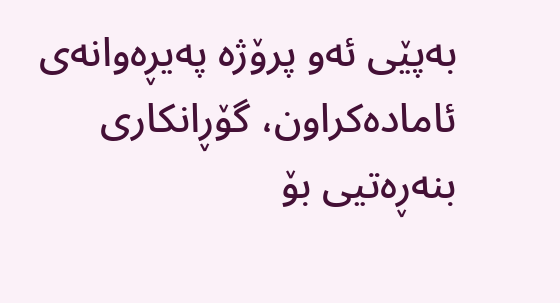به‌پێی ئه‌و پرۆژه‌ په‌یڕه‌وانه‌ی ئاماده‌كراون، گۆڕانكاری بنه‌ڕه‌تیی بۆ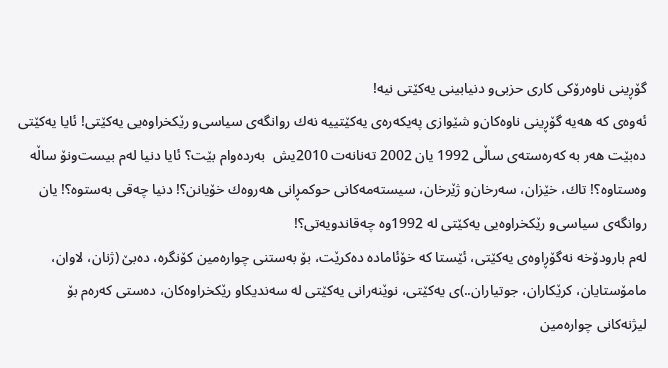گۆڕینی ناوه‌رۆكی كاری حزبی‌و دنیابینی یه‌كێتی نیه‌!
ئه‌وه‌ی كه‌ هه‌یه‌ گۆڕینی ناوه‌كان‌و شێوازی په‌یكه‌ره‌ی یه‌كێتییه‌ نه‌ك روانگه‌ی سیاسی‌و رێكخراوه‌یی یه‌كێتی! ئایا یه‌كێتی ده‌بێت هه‌ر به‌ كه‌ره‌سته‌ی ساڵی 1992 یان 2002 ته‌نانه‌ت 2010یش  به‌رده‌وام بێت؟ ئایا دنیا له‌م بیست‌ونۆ ساڵه‌ وه‌ستاوه‌؟! تاك، خێزان، سه‌رخان‌و ژێرخان، سیسته‌مه‌كانی حوكمڕانی هه‌روه‌ك خۆیانن؟! دنیا چه‌قی به‌ستوه‌؟! یان روانگه‌ی سیاسی‌و رێكخراوه‌یی یه‌كێتی له‌ 1992وه‌ چه‌قاندویه‌تی؟!
له‌م بارودۆخه‌ نه‌گۆڕاوه‌ی یه‌كێتی، ئێستا كه‌ خۆئاماده‌ ده‌كرێت، بۆ به‌ستنی چواره‌مین كۆنگره‌، ده‌بێ‌ (ژنان، لاوان، مامۆستایان، كرێكاران، جوتیاران..)ی یه‌كێتی، نوێنه‌رانی یه‌كێتی له‌ سه‌ندیكاو رێكخراوه‌كان، ده‌ستی كه‌ره‌م بۆ لیژنه‌كانی چواره‌مین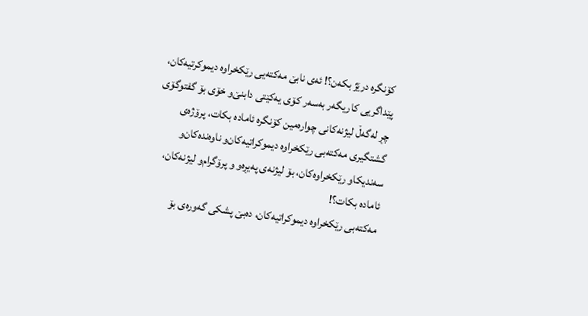كۆنگره‌ درێژ بكه‌ن؟! ئه‌ی نابێ‌ مه‌كته‌یی رێكخراوه‌ دیموكرتیه‌كان، پێداگریی كاریگه‌ر به‌سه‌ر كۆی یه‌كێتی دابنێ‌‌و خۆی بۆ گفتوگۆی چڕ له‌گه‌ڵ لیژنه‌كانی چواره‌مین كۆنگره‌ ئاماده‌ بكات، پرۆژه‌ی گشتگیری مه‌كته‌بی رێكخراوه‌ دیموكراتیه‌كان‌و ناوه‌نده‌كان‌و سه‌ندیكاو رێكخراوه‌كان، بۆ لیژنه‌ی په‌یڕه‌و و پرۆگرام‌و لیژنه‌كان، ئاماده‌ بكات؟!
مه‌كته‌بی رێكخراوه‌ دیموكراتیه‌كان، ده‌بێ‌ پشكی گه‌وره‌ی بۆ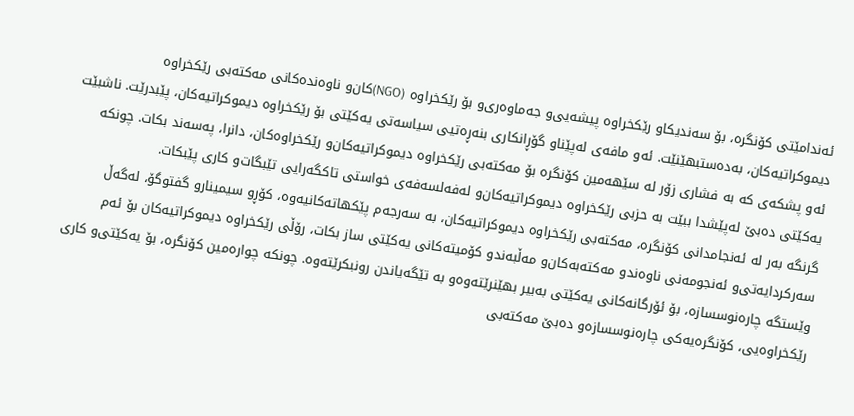ئه‌ندامێتی كۆنگره‌، بۆ سه‌ندیكاو رێكخراوه‌ پیشه‌یی‌و جه‌ماوه‌ری‌و بۆ رێكخراوه‌ (NGO)كان‌و ناوه‌نده‌كانی مه‌كته‌بی رێكخراوه‌ دیموكراتیه‌كان، به‌ده‌ستبهێنێت. ئه‌و مافه‌ی له‌پێناو گۆڕانكاری بنه‌ڕه‌تیی سیاسه‌تی یه‌كێتی بۆ رێكخراوه‌ دیموكراتیه‌كان، پێبدرێت. ناشبێت ئه‌و پشكه‌ی كه‌ به‌ فشاری زۆر له‌ سێهه‌مین كۆنگره‌ بۆ مه‌كته‌بی رێكخراوه‌ دیموكراتیه‌كان‌و رێكخراوه‌كان، دانرا، په‌سه‌ند بكات. چونكه‌ یه‌كێتی ده‌بێ‌ له‌پێشدا ببێت به‌ حزبی رێكخراوه‌ دیموكراتیه‌كان‌و له‌فه‌لسه‌فه‌ی خواستی تاكگه‌رایی تێبگات‌و كاری پێبكات.
گرنگه‌ به‌ر له‌ ئه‌نجامدانی كۆنگره‌، مه‌كته‌بی رێكخراوه‌ دیموكراتیه‌كان، به‌ سه‌رجه‌م پێكهاته‌كانیه‌وه‌، كۆڕو سیمینارو گفتوگۆ، له‌گه‌ڵ سه‌ركردایه‌تی‌و ئه‌نجومه‌نی ناوه‌ندو مه‌كته‌به‌كان‌و مه‌ڵبه‌ندو كۆمیته‌كانی یه‌كێتی ساز بكات، رۆڵی رێكخراوه‌ دیموكراتیه‌كان بۆ ئه‌م وێستگه‌ چاره‌نوسسازه‌، بۆ ئۆرگانه‌كانی یه‌كێتی به‌بیر بهێنرێته‌وه‌و به‌ تێگه‌یاندن رونبكرێته‌وه‌. چونكه‌ چواره‌مین كۆنگره‌، بۆ یه‌كێتی‌و كاری رێكخراوه‌یی، كۆنگره‌یه‌كی چاره‌نوسسازه‌‌و ده‌بێ‌ مه‌كته‌بی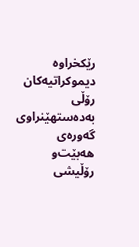رێكخراوه‌ دیموكراتیه‌كان رۆڵی به‌ده‌ستهێنراوی گه‌وره‌ی هه‌بێت‌و رۆڵیشی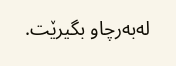له‌به‌رچاو بگیرێت.